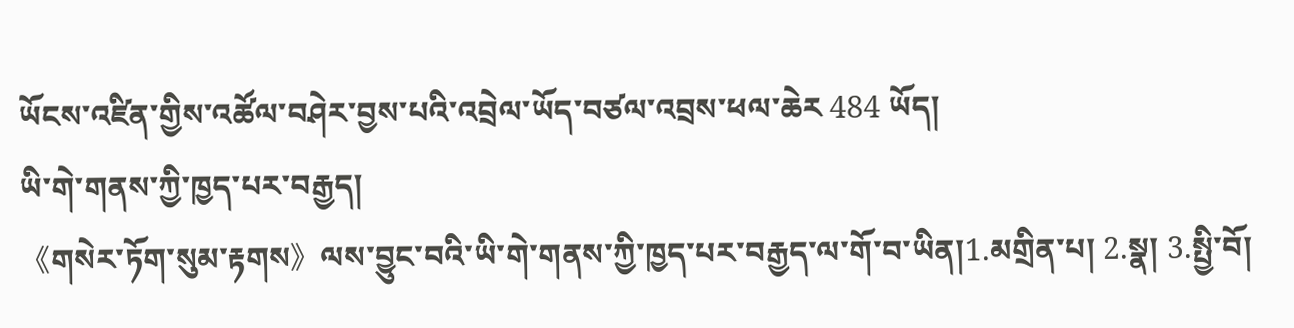ཡོངས་འཛིན་གྱིས་འཚོལ་བཤེར་བྱས་པའི་འབྲེལ་ཡོད་བཙལ་འབྲས་ཕལ་ཆེར 484 ཡོད།
ཡི་གེ་གནས་ཀྱི་ཁྱད་པར་བརྒྱད།
《གསེར་ཏོག་སུམ་རྟགས》ལས་བྱུང་བའི་ཡི་གེ་གནས་ཀྱི་ཁྱད་པར་བརྒྱད་ལ་གོ་བ་ཡིན།1.མགྲིན་པ། 2.སྣ། 3.སྤྱི་བོ།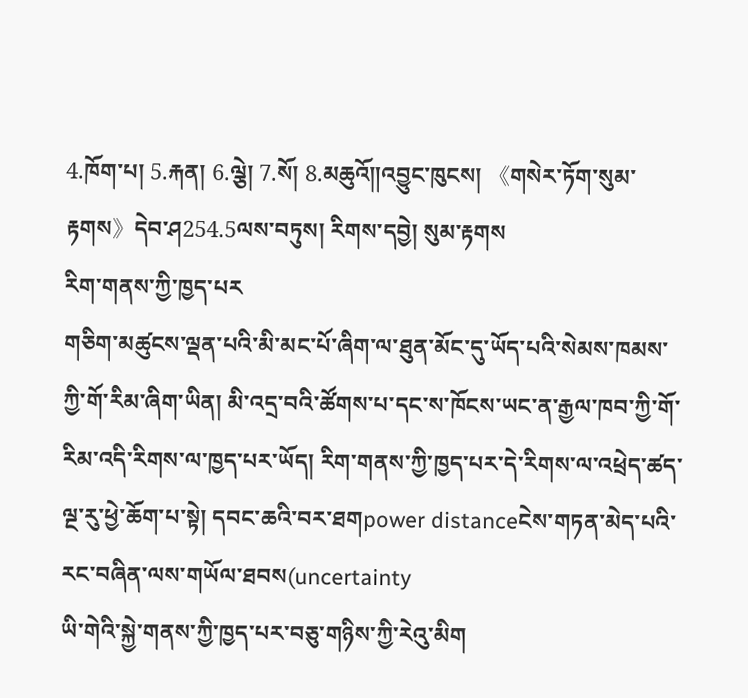4.ཁོག་པ། 5.རྐན། 6.ལྕེ། 7.སོ། 8.མཆུའོ༎འབྱུང་ཁུངས། 《གསེར་ཏོག་སུམ་རྟགས》དེབ་ཤ254.5ལས་བཏུས། རིགས་དབྱེ། སུམ་རྟགས
རིག་གནས་ཀྱི་ཁྱད་པར
གཅིག་མཚུངས་ལྡན་པའི་མི་མང་པོ་ཞིག་ལ་ཐུན་མོང་དུ་ཡོད་པའི་སེམས་ཁམས་ཀྱི་གོ་རིམ་ཞིག་ཡིན། མི་འདྲ་བའི་ཚོགས་པ་དང་ས་ཁོངས་ཡང་ན་རྒྱལ་ཁབ་ཀྱི་གོ་རིམ་འདི་རིགས་ལ་ཁྱད་པར་ཡོད། རིག་གནས་ཀྱི་ཁྱད་པར་དེ་རིགས་ལ་འཕྲེད་ཚད་ལྔ་རུ་ཕྱེ་ཆོག་པ་སྟེ། དབང་ཆའི་བར་ཐགpower distanceངེས་གཏན་མེད་པའི་རང་བཞིན་ལས་གཡོལ་ཐབས(uncertainty
ཡི་གེའི་སྐྱེ་གནས་ཀྱི་ཁྱད་པར་བཅུ་གཉིས་ཀྱི་རེའུ་མིག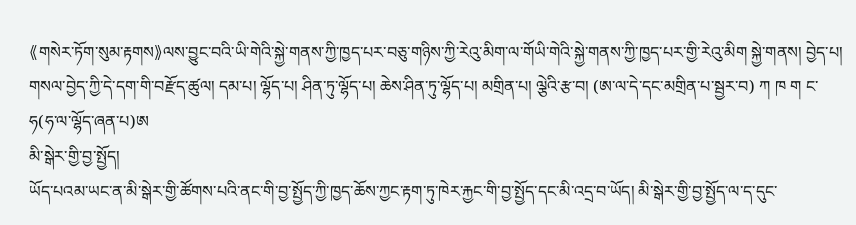《གསེར་ཏོག་སུམ་རྟགས》ལས་བྱུང་བའི་ཡི་གེའི་སྐྱེ་གནས་ཀྱི་ཁྱད་པར་བཅུ་གཉིས་ཀྱི་རེའུ་མིག་ལ་གོཡི་གེའི་སྐྱེ་གནས་ཀྱི་ཁྱད་པར་གྱི་རེའུ་མིག སྐྱེ་གནས། བྱེད་པ། གསལ་བྱེད་ཀྱི་དེ་དག་གི་བརྫོད་ཚུལ། དམ་པ། ལྷོད་པ། ཤིན་ཏུ་ལྷོད་པ། ཆེས་ཤིན་ཏུ་ལྷོད་པ། མགྲིན་པ། ལྕེའི་རྩ་བ། (ཨ་ལ་དེ་དང་མགྲིན་པ་སྦྱར་བ) ཀ ཁ ག ང་ཧ(ཧ་ལ་ལྷོད་ཞན་པ)ཨ
མི་སྒེར་གྱི་བྱ་སྤྱོད།
ཡོད་པའམ་ཡང་ན་མི་སྒེར་གྱི་ཚོགས་པའི་ནང་གི་བྱ་སྤྱོད་ཀྱི་ཁྱད་ཆོས་ཀྱང་རྟག་ཏུ་ཁེར་རྐྱང་གི་བྱ་སྤྱོད་དང་མི་འདྲ་བ་ཡོད། མི་སྒེར་གྱི་བྱ་སྤྱོད་ལ་ད་དུང་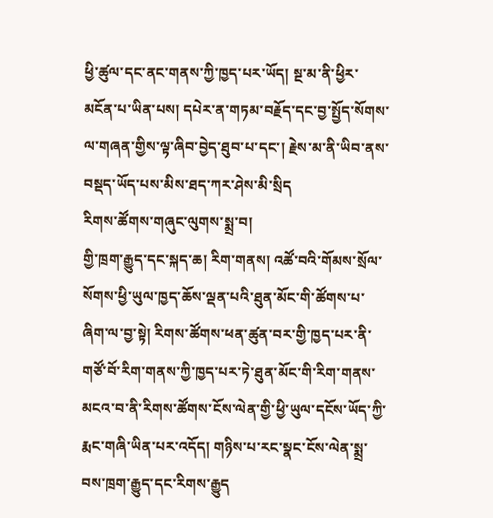ཕྱི་ཚུལ་དང་ནང་གནས་ཀྱི་ཁྱད་པར་ཡོད། སྔ་མ་ནི་ཕྱིར་མངོན་པ་ཡིན་པས། དཔེར་ན་གཏམ་བརྗོད་དང་བྱ་སྤྱོད་སོགས་ལ་གཞན་གྱིས་ལྟ་ཞིབ་བྱེད་ཐུབ་པ་དང་། རྗེས་མ་ནི་ཡིབ་ནས་བསྡད་ཡོད་པས་མིས་ཐད་ཀར་ཤེས་མི་སྲིད
རིགས་ཚོགས་གཞུང་ལུགས་སྨྲ་བ།
གྱི་ཁྲག་རྒྱུད་དང་སྐད་ཆ། རིག་གནས། འཚོ་བའི་གོམས་སྲོལ་སོགས་ཕྱི་ཡུལ་ཁྱད་ཆོས་ལྡན་པའི་ཐུན་མོང་གི་ཚོགས་པ་ཞིག་ལ་བྱ་སྟེ། རིགས་ཚོགས་ཕན་ཚུན་བར་གྱི་ཁྱད་པར་ནི་གཙོ་བོ་རིག་གནས་ཀྱི་ཁྱད་པར་ཏེ་ཐུན་མོང་གི་རིག་གནས་མངའ་བ་ནི་རིགས་ཚོགས་ངོས་ལེན་གྱི་ཕྱི་ཡུལ་དངོས་ཡོད་ཀྱི་རྨང་གཞི་ཡིན་པར་འདོད། གཉིས་པ་རང་སྣང་ངོས་ལེན་སྨྲ་བས་ཁྲག་རྒྱུད་དང་རིགས་རྒྱུད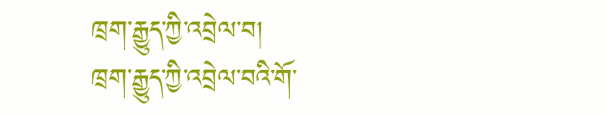ཁྲག་རྒྱུད་ཀྱི་འབྲེལ་བ།
ཁྲག་རྒྱུད་ཀྱི་འབྲེལ་བའི་གོ་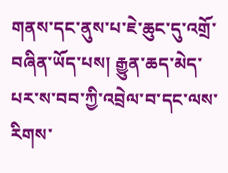གནས་དང་ནུས་པ་ཇེ་ཆུང་དུ་འགྲོ་བཞིན་ཡོད་པས། རྒྱུན་ཆད་མེད་པར་ས་བབ་ཀྱི་འབྲེལ་བ་དང་ལས་རིགས་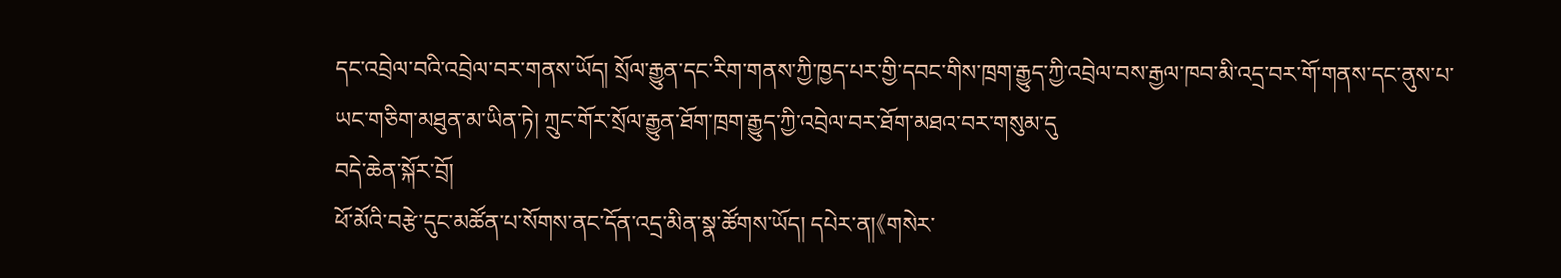དང་འབྲེལ་བའི་འབྲེལ་བར་གནས་ཡོད། སྲོལ་རྒྱུན་དང་རིག་གནས་ཀྱི་ཁྱད་པར་གྱི་དབང་གིས་ཁྲག་རྒྱུད་ཀྱི་འབྲེལ་བས་རྒྱལ་ཁབ་མི་འདྲ་བར་གོ་གནས་དང་ནུས་པ་ཡང་གཅིག་མཐུན་མ་ཡིན་ཏེ། ཀྲུང་གོར་སྲོལ་རྒྱུན་ཐོག་ཁྲག་རྒྱུད་ཀྱི་འབྲེལ་བར་ཐོག་མཐའ་བར་གསུམ་དུ
བདེ་ཆེན་སྐོར་བྲོ།
ཕོ་མོའི་བརྩེ་དུང་མཚོན་པ་སོགས་ནང་དོན་འདྲ་མིན་སྣ་ཚོགས་ཡོད། དཔེར་ན།《གསེར་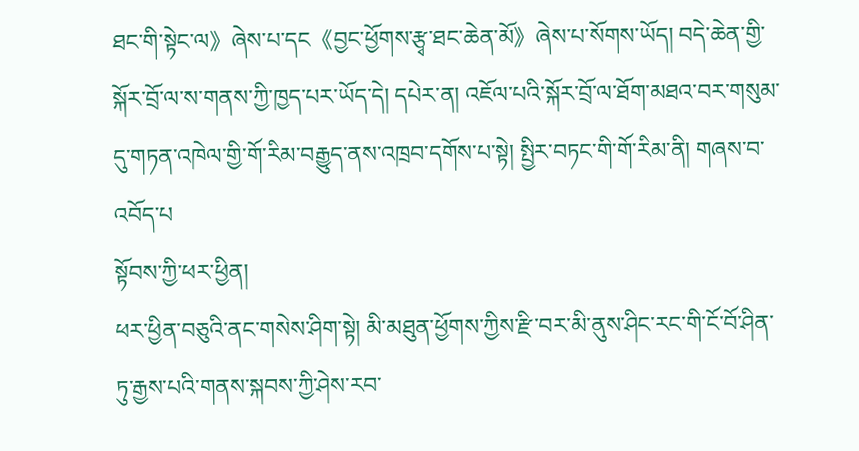ཐང་གི་སྟེང་ལ》ཞེས་པ་དང《བྱང་ཕྱོགས་རྩྭ་ཐང་ཆེན་མོ》ཞེས་པ་སོགས་ཡོད། བདེ་ཆེན་གྱི་སྐོར་བྲོ་ལ་ས་གནས་ཀྱི་ཁྱད་པར་ཡོད་དེ། དཔེར་ན། འཇོལ་པའི་སྐོར་བྲོ་ལ་ཐོག་མཐའ་བར་གསུམ་དུ་གཏན་འཁེལ་གྱི་གོ་རིམ་བརྒྱུད་ནས་འཁྲབ་དགོས་པ་སྟེ། སྤྱིར་བཏང་གི་གོ་རིམ་ནི། གཞས་བ་འབོད་པ
སྟོབས་ཀྱི་ཕར་ཕྱིན།
ཕར་ཕྱིན་བཅུའི་ནང་གསེས་ཤིག་སྟེ། མི་མཐུན་ཕྱོགས་ཀྱིས་རྫི་བར་མི་ནུས་ཤིང་རང་གི་ངོ་བོ་ཤིན་ཏུ་རྒྱས་པའི་གནས་སྐབས་ཀྱི་ཤེས་རབ་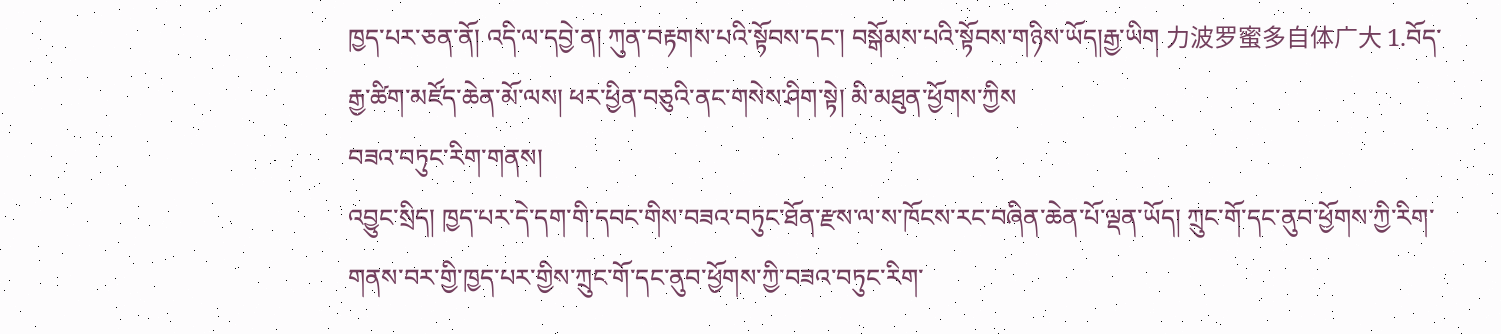ཁྱད་པར་ཅན་ནོ། འདི་ལ་དབྱེ་ན། ཀུན་བརྟགས་པའི་སྟོབས་དང་། བསྒོམས་པའི་སྟོབས་གཉིས་ཡོད།རྒྱ་ཡིག 力波罗蜜多自体广大 1.བོད་རྒྱ་ཚིག་མཛོད་ཆེན་མོ་ལས། ཕར་ཕྱིན་བཅུའི་ནང་གསེས་ཤིག་སྟེ། མི་མཐུན་ཕྱོགས་ཀྱིས
བཟའ་བཏུང་རིག་གནས།
འབྱུང་སྲིད། ཁྱད་པར་དེ་དག་གི་དབང་གིས་བཟའ་བཏུང་ཐོན་རྫས་ལ་ས་ཁོངས་རང་བཞིན་ཆེན་པོ་ལྡན་ཡོད། ཀྲུང་གོ་དང་ནུབ་ཕྱོགས་ཀྱི་རིག་གནས་བར་གྱི་ཁྱད་པར་གྱིས་ཀྲུང་གོ་དང་ནུབ་ཕྱོགས་ཀྱི་བཟའ་བཏུང་རིག་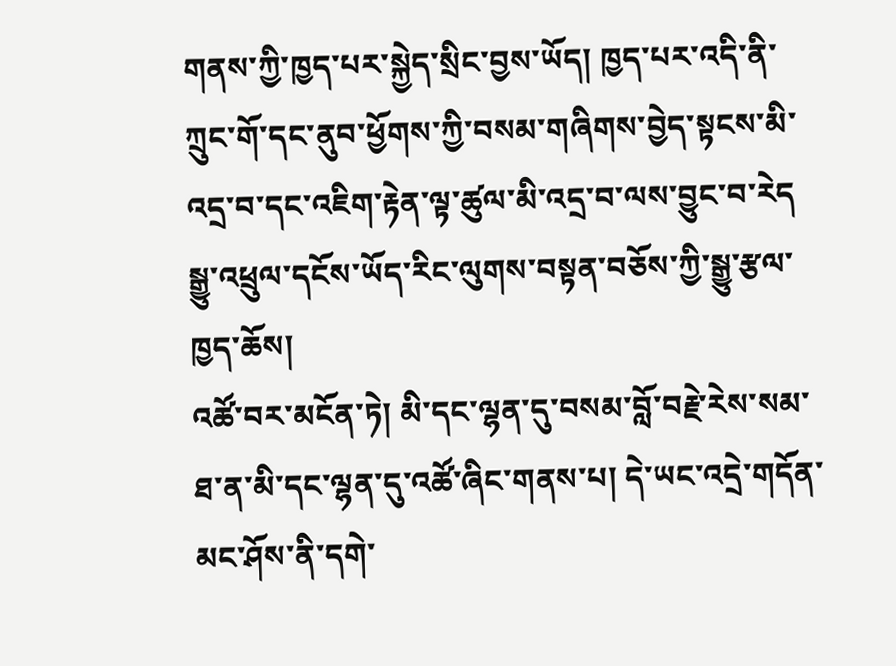གནས་ཀྱི་ཁྱད་པར་སྐྱེད་སྲིང་བྱས་ཡོད། ཁྱད་པར་འདི་ནི་ཀྲུང་གོ་དང་ནུབ་ཕྱོགས་ཀྱི་བསམ་གཞིགས་བྱེད་སྟངས་མི་འདྲ་བ་དང་འཇིག་རྟེན་ལྟ་ཚུལ་མི་འདྲ་བ་ལས་བྱུང་བ་རེད
སྒྱུ་འཕྲུལ་དངོས་ཡོད་རིང་ལུགས་བསྟན་བཅོས་ཀྱི་སྒྱུ་རྩལ་ཁྱད་ཆོས།
འཚོ་བར་མངོན་ཏེ། མི་དང་ལྷན་དུ་བསམ་བློ་བརྗེ་རེས་སམ་ཐ་ན་མི་དང་ལྷན་དུ་འཚོ་ཞིང་གནས་པ། དེ་ཡང་འདྲེ་གདོན་མང་ཤོས་ནི་དགེ་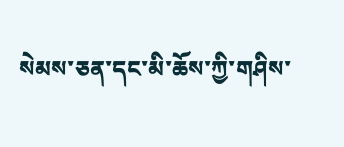སེམས་ཅན་དང་མི་ཆོས་ཀྱི་གཤིས་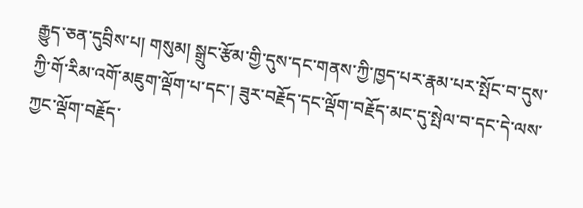རྒྱུད་ཅན་དུབྲིས་པ། གསུམ། སྒྲུང་རྩོམ་གྱི་དུས་དང་གནས་ཀྱི་ཁྱད་པར་རྣམ་པར་སྤོང་བ་དུས་ཀྱི་གོ་རིམ་འགོ་མཇུག་ལྡོག་པ་དང་། ཟུར་བརྗོད་དང་ལྡོག་བརྗོད་མང་དུ་སྤེལ་བ་དང་དེ་ལས་ཀྱང་ལྡོག་བརྗོད་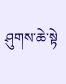ཤུགས་ཆེ་སྟེ